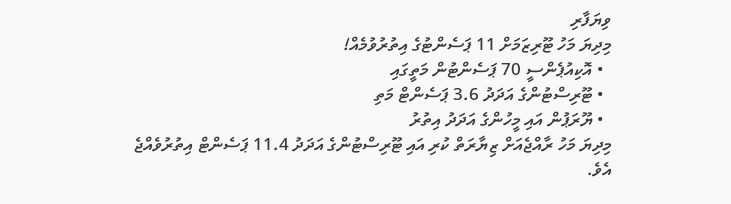ވިޔަފާރި
މިދިޔަ މަހު ޓޫރިޒަމަށް 11 ޕަސެންޓުގެ އިތުރުވުމެއް!
  • އޮކިއުޕެންސީ 70 ޕަސެންޓުން މަތީގައި
  • ޓޫރިސްޓުންގެ އަދަދު 3.6 ޕަސެންޓް މަތި
  • ޔޫރަޕުން އައި މީހުންގެ އަދަދު އިތުރު
މިދިޔަ މަހު ރާއްޖެއަށް ޒިޔާރަތް ކުރި އައި ޓޫރިސްޓުންގެ އަދަދު 11.4 ޕަސެންޓް އިތުރުވެއްޖެ އެވެ.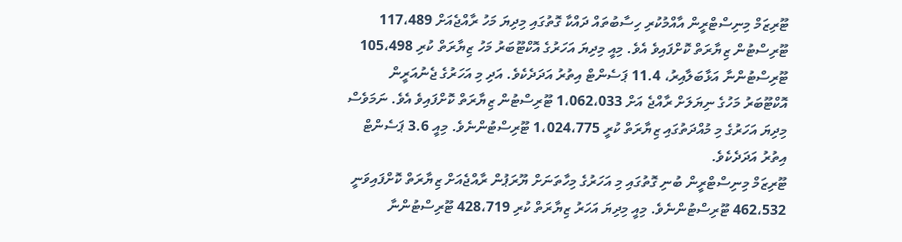ޓޫރިޒަމް މިނިސްޓްރީން އާއްމުކުރި ހިސާބުތައް ދައްކާ ގޮތުގައި މިދިޔަ މަހު ރާއްޖެއަށް 117،489 ޓޫރިސްޓުން ޒިޔާރަތް ކޮށްފައިވެ އެވެ. މިއީ މިދިޔަ އަހަރުގެ އޮކްޓޫބަރު މަހު ޒިޔާރަތް ކުރި 105،498 ޓޫރިސްޓުންނާ އަޅާބަލާއިރު، 11.4 ޕަސެންޓް އިތުރު އަދަދެކެވެ. އަދި މި އަހަރުގެ ޖެނުއަރީން އޮކްޓޫބަރު މަހުގެ ނިޔަލަށް ރާއްޖެ އަށް 1،062،033 ޓޫރިސްޓުން ޒިޔާރަތް ކޮށްފައިވެ އެވެ. ނަމަވެސް މިދިޔަ އަހަރުގެ މި މުއްދަތުގައި ޒިޔާރަތް ކުރީ 1،024،775 ޓޫރިސްޓުންނެވެ. މިއީ 3.6 ޕަސެންޓް އިތުރު އަދަދެކެވެ.
ޓޫރިޒަމް މިނިސްޓްރީން ބުނި ގޮތުގައި މި އަހަރުގެ މިހާތަނަށް ޔޫރަޕުން ރާއްޖެއަށް ޒިޔާރަތް ކޮށްފައިވަނީ 462،532 ޓޫރިސްޓުންނެވެ. މިއީ މިދިޔަ އަހަރު ޒިޔާރަތް ކުރި 428،719 ޓޫރިސްޓުންނާ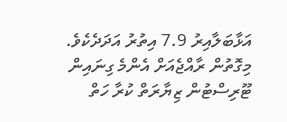އަޅާބަލާއިރު 7.9 އިތުރު އަދަދެކެވެ. މިގޮތުން ރާއްޖެއަށް އެންމެ ގިނައިން ޓޫރިސްޓުން ޒިޔާރަތް ކުރާ ހަތް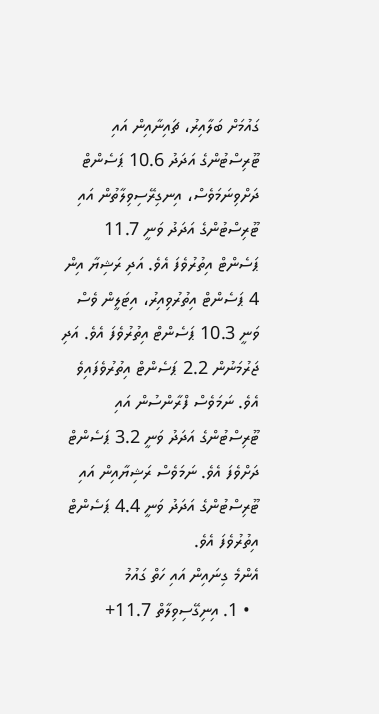ގައުމަށް ބަލާއިރު، ޗައިނާއިން އައި ޓޫރިސްޓުންގެ އަދަދު 10.6 ޕަސެންޓް ދަށްވިނަމަވެސް، އިނގިރޭސިވިލާތުން އައި ޓޫރިސްޓުންގެ އަދަދު ވަނީ 11.7 ޕަސެންޓް އިތުރުވެފަ އެވެ. އަދި ރަޝިޔާ އިން 4 ޕަސެންޓް އިތުރުވިއިރު، އިޓަލީން ވެސް ވަނީ 10.3 ޕަސެންޓް އިތުރުވެފަ އެވެ. އަދި ޖަރުމަނުން 2.2 ޕަސެންޓް އިތުރުވެފައިވެ އެވެ. ނަމަވެސް ފްރާންސުން އައި ޓޫރިސްޓުންގެ އަދަދު ވަނީ 3.2 ޕަސެންޓް ދަށްވެފަ އެވެ. ނަމަވެސް ރަޝިޔާއިން އައި ޓޫރިސްޓުންގެ އަދަދު ވަނީ 4.4 ޕަސެންޓް އިތުރުވެފަ އެވެ.
އެންމެ ގިނައިން އައި ހަތް ގައުމު
  • 1. އިނިގޭސިވިލާތް 11.7+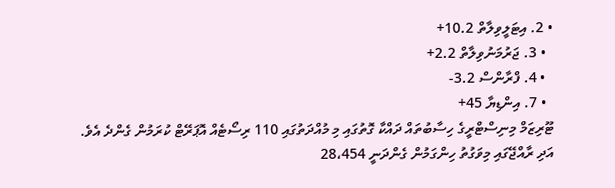• 2. އިޓަލީވިލާތް 10.2+
  • 3. ޖަރުމަނުވިލާތް 2.2+
  • 4. ފްރާންސް 3.2-
  • 7. އިންޑިޔާ 45+
ޓޫރިޒަމް މިނިސްޓްރީގެ ހިސާބުތައް ދައްކާ ގޮތުގައި މި މުއްދަތުގައި 110 ރިސޯޓެއް އޮޕަރޭޓް ކުރަމުން ގެންދެ އެވެ. އަދި ރާއްޖޭގައި މިވަގުތު ހިންގަމުން ގެންދަނީ 28،454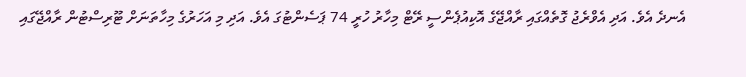އެނދެ އެވެ. އަދި އެވްރެޖު ގޮތެއްގައި ރާއްޖޭގެ އޮކިއުޕެންސީ ރޭޓް މިހާރު ހުރީ 74 ޕަސެންޓުގަ އެވެ. އަދި މި އަހަރުގެ މިހާތަނަށް ޓޫރިސްޓުން ރާއްޖޭގައި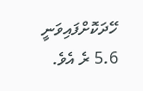ހޭދަކޮށްފައިވަނީ 5.6 ރެ އެވެ.